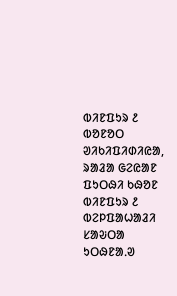ᱵᱤᱱᱯᱩᱨ ᱒ ᱵᱚᱱᱚᱛ
ᱣᱤᱠᱤᱯᱤᱰᱤᱭᱟ, ᱨᱟᱲᱟ ᱜᱮᱭᱟᱱ ᱯᱩᱛᱷᱤ ᱠᱷᱚᱱ
ᱵᱤᱱᱯᱩᱨ ᱒
ᱵᱮᱞᱯᱟᱦᱟᱲᱤ
ᱥᱟᱶᱛᱟ ᱩᱛᱷᱱᱟᱹᱣ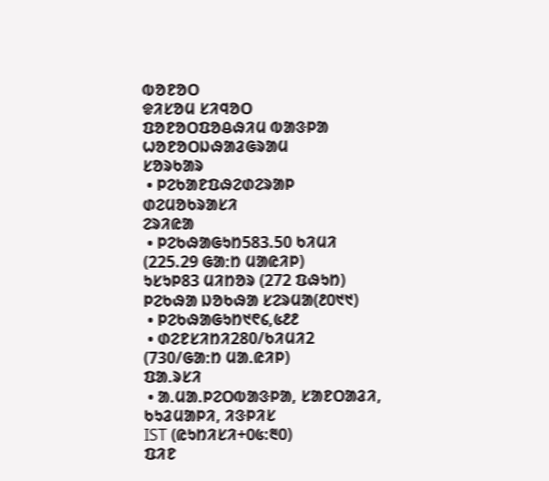ᱵᱚᱱᱚᱛ
ᱫᱤᱥᱚᱢ ᱥᱤᱧᱚᱛ
ᱯᱚᱱᱚᱛᱯᱚᱪᱷᱤᱢ ᱵᱟᱝᱞᱟ
ᱦᱚᱱᱚᱛᱡᱷᱟᱲᱜᱨᱟᱢ
ᱥᱚᱨᱠᱟᱨ
 • ᱞᱮᱠᱟᱱᱯᱷᱮᱰᱮᱨᱟᱞ ᱰᱮᱢᱚᱠᱨᱟᱥᱤ
ᱮᱨᱤᱭᱟ
 • ᱞᱮᱠᱷᱟᱜᱩᱴ583.50 ᱠᱤᱢᱤ (225.29 ᱜᱟᱺᱴ ᱢᱟᱭᱤᱞ)
ᱩᱥᱩᱞ83 ᱢᱤᱴᱚᱨ (272 ᱯᱷᱩᱴ)
ᱞᱮᱠᱷᱟ ᱡᱚᱠᱷᱟ ᱥᱮᱨᱢᱟ(᱒᱐᱑᱑)
 • ᱞᱮᱠᱷᱟᱜᱩᱴ᱑᱖᱔,᱕᱒᱒
 • ᱰᱮᱱᱥᱤᱴᱤ280/ᱠᱤᱢᱤ2 (730/ᱜᱟᱺᱴ ᱢᱟᱹᱭᱤᱞ)
ᱯᱟᱹᱨᱥᱤ
 • ᱟᱹᱢᱟᱹᱞᱮᱛᱵᱟᱝᱞᱟ, ᱥᱟᱱᱛᱟᱲᱤ, ᱠᱩᱲᱢᱟᱞᱤ, ᱤᱝᱞᱤᱥ
IST (ᱭᱩᱴᱤᱥᱤ+᱐᱕:᱓᱐)
ᱯᱤᱱ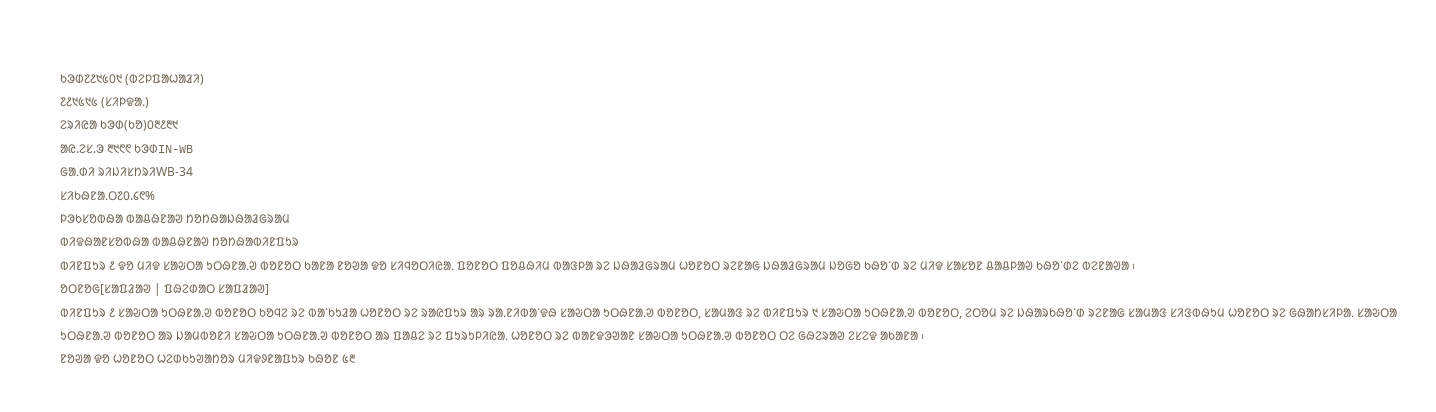ᱠᱳᱰ᱗᱒᱑᱕᱐᱑ (ᱵᱮᱞᱯᱟᱦᱟᱲᱤ)
᱗᱒᱑᱕᱑᱕ (ᱥᱤᱞᱫᱟᱹ)
ᱮᱨᱤᱭᱟ ᱠᱳᱰ(ᱠᱚ)᱐᱓᱒᱓᱑
ᱟᱭ.ᱮᱥ.ᱳ ᱓᱑᱖᱖ ᱠᱳᱰIN-WB
ᱜᱟᱹᱰᱤ ᱨᱤᱡᱤᱥᱴᱨᱤWB-34
ᱥᱤᱠᱷᱱᱟᱹᱛ᱗᱐.᱔᱖%
ᱞᱳᱠᱥᱚᱵᱷᱟ ᱵᱟᱪᱷᱱᱟᱣ ᱴᱚᱴᱷᱟᱡᱷᱟᱲᱜᱨᱟᱢ
ᱵᱤᱫᱷᱟᱱᱥᱚᱵᱷᱟ ᱵᱟᱪᱷᱱᱟᱣ ᱴᱚᱴᱷᱟᱵᱤᱱᱯᱩᱨ
ᱵᱤᱱᱯᱩᱨ ᱒ ᱫᱚ ᱢᱤᱫ ᱥᱟᱶᱛᱟ ᱩᱛᱷᱱᱟᱹᱣ ᱵᱚᱱᱚᱛ ᱠᱟᱱᱟ ᱱᱚᱣᱟ ᱫᱚ ᱥᱤᱧᱚᱛᱤᱭᱟᱹ ᱯᱚᱱᱚᱛ ᱯᱚᱪᱷᱤᱢ ᱵᱟᱝᱞᱟ ᱨᱮ ᱡᱷᱟᱲᱜᱨᱟᱢ ᱦᱚᱱᱚᱛ ᱨᱮᱱᱟᱜ ᱡᱷᱟᱲᱜᱨᱟᱢ ᱡᱚᱜᱚ ᱠᱷᱚᱸᱰ ᱨᱮ ᱢᱤᱫ ᱥᱟᱥᱚᱱ ᱪᱟᱪᱞᱟᱣ ᱠᱷᱚᱸᱰᱮ ᱵᱮᱱᱟᱣᱟ ᱾
ᱚᱛᱱᱚᱜ[ᱥᱟᱯᱲᱟᱣ | ᱯᱷᱮᱰᱟᱛ ᱥᱟᱯᱲᱟᱣ]
ᱵᱤᱱᱯᱩᱨ ᱒ ᱥᱟᱶᱛᱟ ᱩᱛᱷᱱᱟᱹᱣ ᱵᱚᱱᱚᱛ ᱠᱚᱧᱮ ᱨᱮ ᱵᱟᱸᱠᱩᱲᱟ ᱦᱚᱱᱚᱛ ᱨᱮ ᱨᱟᱭᱯᱩᱨ ᱟᱨ ᱨᱟᱹᱱᱤᱵᱟᱸᱫᱷ ᱥᱟᱶᱛᱟ ᱩᱛᱷᱱᱟᱹᱣ ᱵᱚᱱᱚᱛ, ᱥᱟᱢᱟᱝ ᱨᱮ ᱵᱤᱱᱯᱩᱨ ᱑ ᱥᱟᱶᱛᱟ ᱩᱛᱷᱱᱟᱹᱣ ᱵᱚᱱᱚᱛ, ᱮᱛᱚᱢ ᱨᱮ ᱡᱷᱟᱨᱠᱷᱚᱸᱰ ᱨᱮᱱᱟᱜ ᱥᱟᱢᱟᱝ ᱥᱤᱝᱵᱷᱩᱢ ᱦᱚᱱᱚᱛ ᱨᱮ ᱜᱷᱟᱴᱥᱤᱞᱟᱹ ᱥᱟᱶᱛᱟ ᱩᱛᱷᱱᱟᱹᱣ ᱵᱚᱱᱚᱛ ᱟᱨ ᱡᱟᱢᱵᱚᱱᱤ ᱥᱟᱶᱛᱟ ᱩᱛᱷᱱᱟᱹᱣ ᱵᱚᱱᱚᱛ ᱟᱨ ᱯᱟᱪᱮ ᱨᱮ ᱯᱩᱨᱩᱞᱤᱭᱟᱹ ᱦᱚᱱᱚᱛ ᱨᱮ ᱵᱟᱱᱫᱳᱣᱟᱱ ᱥᱟᱶᱛᱟ ᱩᱛᱷᱱᱟᱹᱣ ᱵᱚᱱᱚᱛ ᱛᱮ ᱜᱷᱮᱨᱟᱣ ᱮᱥᱮᱫ ᱟᱠᱟᱱᱟ ᱾
ᱱᱚᱣᱟ ᱫᱚ ᱦᱚᱱᱚᱛ ᱦᱮᱰᱠᱩᱣᱟᱴᱚᱨ ᱢᱤᱫᱽᱱᱟᱯᱩᱨ ᱠᱷᱚᱱ ᱕᱓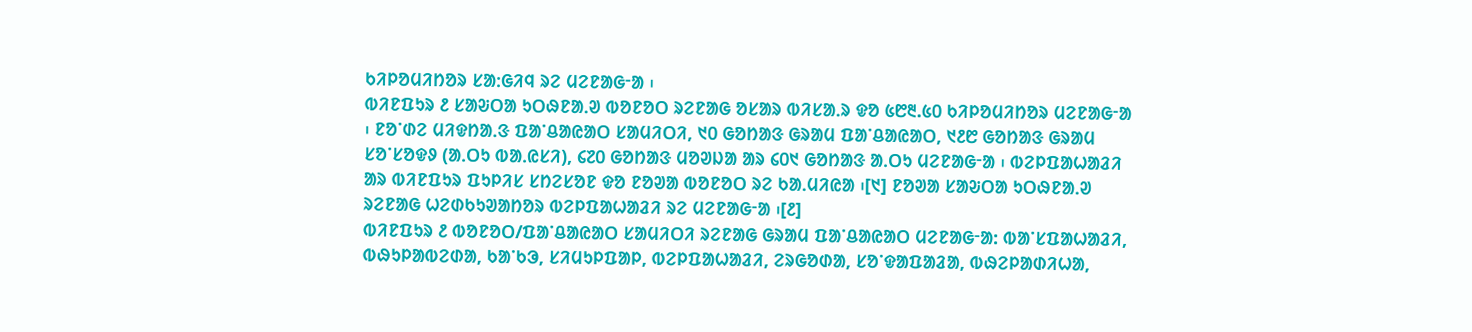ᱠᱤᱞᱚᱢᱤᱴᱚᱨ ᱥᱟᱺᱜᱤᱧ ᱨᱮ ᱢᱮᱱᱟᱜᱼᱟ ᱾
ᱵᱤᱱᱯᱩᱨ ᱒ ᱥᱟᱶᱛᱟ ᱩᱛᱷᱱᱟᱹᱣ ᱵᱚᱱᱚᱛ ᱨᱮᱱᱟᱜ ᱚᱥᱟᱨ ᱵᱤᱥᱟᱹᱨ ᱫᱚ ᱕᱘᱓.᱕᱐ ᱠᱤᱞᱚᱢᱤᱴᱚᱨ ᱢᱮᱱᱟᱜᱼᱟ ᱾ ᱱᱚᱸᱰᱮ ᱢᱤᱫᱴᱟᱹᱝ ᱯᱟᱸᱪᱟᱭᱟᱛ ᱥᱟᱢᱤᱛᱤ, ᱑᱐ ᱜᱚᱴᱟᱝ ᱜᱨᱟᱢ ᱯᱟᱸᱪᱟᱭᱟᱛ, ᱑᱒᱘ ᱜᱚᱴᱟᱝ ᱜᱨᱟᱢ ᱥᱚᱸᱥᱚᱫᱽ (ᱟᱹᱛᱩ ᱵᱟᱹᱭᱥᱤ), ᱔᱗᱐ ᱜᱚᱴᱟᱝ ᱢᱚᱣᱡᱟ ᱟᱨ ᱔᱐᱑ ᱜᱚᱴᱟᱝ ᱟᱹᱛᱩ ᱢᱮᱱᱟᱜᱼᱟ ᱾ ᱵᱮᱞᱯᱟᱦᱟᱲᱤ ᱟᱨ ᱵᱤᱱᱯᱩᱨ ᱯᱩᱞᱤᱥ ᱥᱴᱮᱥᱚᱱ ᱫᱚ ᱱᱚᱣᱟ ᱵᱚᱱᱚᱛ ᱨᱮ ᱠᱟᱹᱢᱤᱭᱟ ᱾[᱑] ᱱᱚᱣᱟ ᱥᱟᱶᱛᱟ ᱩᱛᱷᱱᱟᱹᱣ ᱨᱮᱱᱟᱜ ᱦᱮᱰᱠᱩᱣᱟᱴᱚᱨ ᱵᱮᱞᱯᱟᱦᱟᱲᱤ ᱨᱮ ᱢᱮᱱᱟᱜᱼᱟ ᱾[᱒]
ᱵᱤᱱᱯᱩᱨ ᱒ ᱵᱚᱱᱚᱛ/ᱯᱟᱸᱪᱟᱭᱟᱛ ᱥᱟᱢᱤᱛᱤ ᱨᱮᱱᱟᱜ ᱜᱨᱟᱢ ᱯᱟᱸᱪᱟᱭᱟᱛ ᱢᱮᱱᱟᱜᱼᱟ: ᱵᱟᱸᱥᱯᱟᱦᱟᱲᱤ, ᱵᱷᱩᱞᱟᱵᱮᱰᱟ, ᱠᱟᱸᱠᱳ, ᱥᱤᱢᱩᱞᱯᱟᱞ, ᱵᱮᱞᱯᱟᱦᱟᱲᱤ, ᱮᱨᱜᱚᱰᱟ, ᱥᱚᱸᱫᱟᱯᱟᱲᱟ, ᱵᱷᱮᱞᱟᱰᱤᱦᱟ,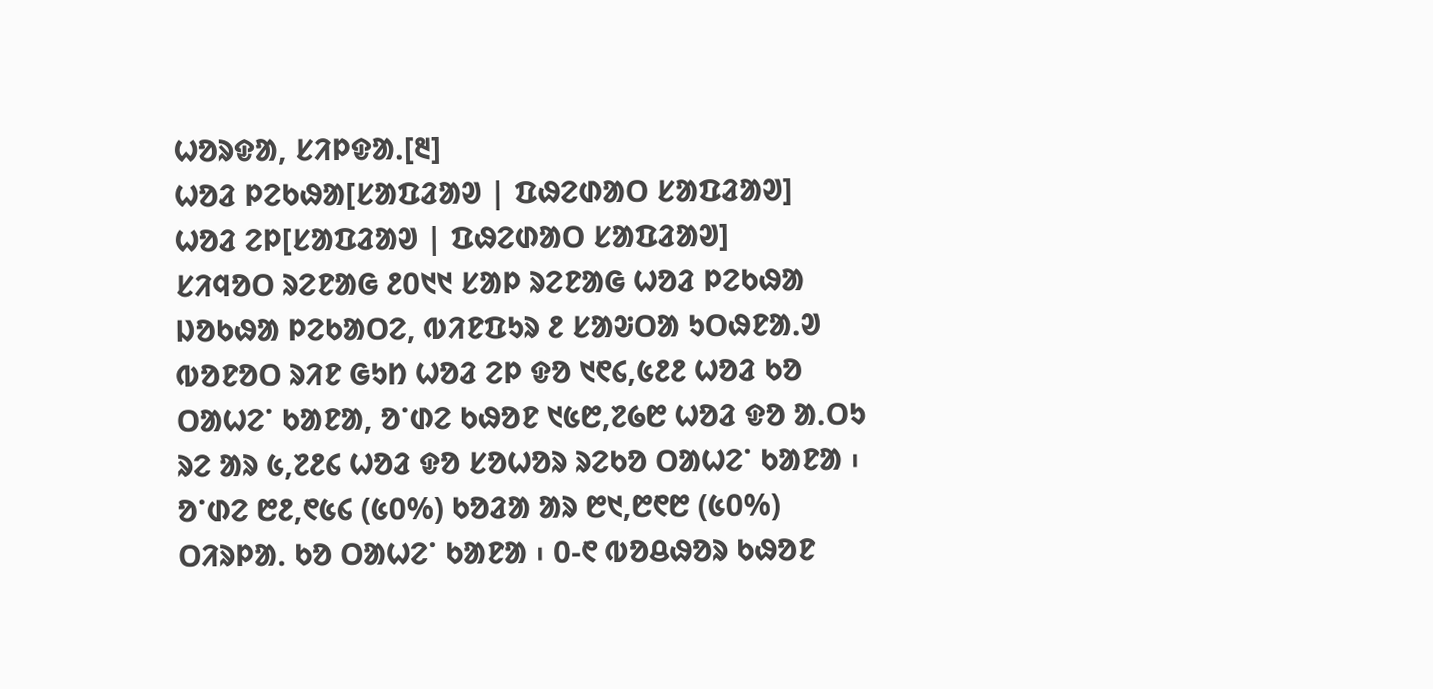ᱦᱚᱨᱫᱟ, ᱥᱤᱞᱫᱟᱹ[᱓]
ᱦᱚᱲ ᱞᱮᱠᱷᱟ[ᱥᱟᱯᱲᱟᱣ | ᱯᱷᱮᱰᱟᱛ ᱥᱟᱯᱲᱟᱣ]
ᱦᱚᱲ ᱮᱞ[ᱥᱟᱯᱲᱟᱣ | ᱯᱷᱮᱰᱟᱛ ᱥᱟᱯᱲᱟᱣ]
ᱥᱤᱧᱚᱛ ᱨᱮᱱᱟᱜ ᱒᱐᱑᱑ ᱥᱟᱞ ᱨᱮᱱᱟᱜ ᱦᱚᱲ ᱞᱮᱠᱷᱟ ᱡᱚᱠᱷᱟ ᱞᱮᱠᱟᱛᱮ, ᱵᱤᱱᱯᱩᱨ ᱒ ᱥᱟᱶᱛᱟ ᱩᱛᱷᱱᱟᱹᱣ ᱵᱚᱱᱚᱛ ᱨᱤᱱ ᱜᱩᱴ ᱦᱚᱲ ᱮᱞ ᱫᱚ ᱑᱖᱔,᱕᱒᱒ ᱦᱚᱲ ᱠᱚ ᱛᱟᱦᱮᱸ ᱠᱟᱱᱟ, ᱚᱸᱰᱮ ᱠᱷᱚᱱ ᱑᱕᱘,᱗᱙᱘ ᱦᱚᱲ ᱫᱚ ᱟᱹᱛᱩ ᱨᱮ ᱟᱨ ᱕,᱗᱒᱔ ᱦᱚᱲ ᱫᱚ ᱥᱚᱦᱚᱨ ᱨᱮᱠᱚ ᱛᱟᱦᱮᱸ ᱠᱟᱱᱟ ᱾ ᱚᱸᱰᱮ ᱘᱒,᱖᱕᱔ (᱕᱐%) ᱠᱚᱲᱟ ᱟᱨ ᱘᱑,᱘᱖᱘ (᱕᱐%) ᱛᱤᱨᱞᱟᱹ ᱠᱚ ᱛᱟᱦᱮᱸ ᱠᱟᱱᱟ ᱾ ᱐-᱖ ᱵᱚᱪᱷᱚᱨ ᱠᱷᱚᱱ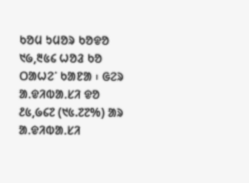ᱠᱚᱢ ᱩᱢᱚᱨ ᱠᱚᱫᱚ ᱑᱙,᱓᱕᱔ ᱦᱚᱲ ᱠᱚ ᱛᱟᱦᱮᱸ ᱠᱟᱱᱟ ᱾ ᱜᱮᱨ ᱟᱹᱫᱤᱵᱟᱹᱥᱤ ᱫᱚ ᱒᱕,᱙᱔᱗ (᱑᱕.᱗᱗%) ᱟᱨ ᱟᱹᱫᱤᱵᱟᱹᱥᱤ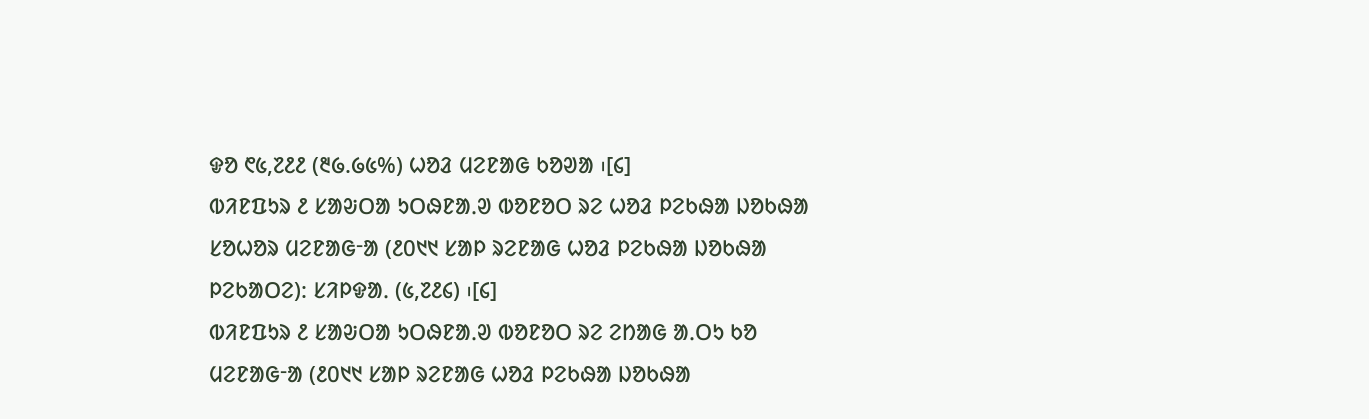ᱫᱚ ᱖᱕,᱗᱒᱒ (᱓᱙.᱙᱕%) ᱦᱚᱲ ᱢᱮᱱᱟᱜ ᱠᱚᱣᱟ ᱾[᱔]
ᱵᱤᱱᱯᱩᱨ ᱒ ᱥᱟᱶᱛᱟ ᱩᱛᱷᱱᱟᱹᱣ ᱵᱚᱱᱚᱛ ᱨᱮ ᱦᱚᱲ ᱞᱮᱠᱷᱟ ᱡᱚᱠᱷᱟ ᱥᱚᱦᱚᱨ ᱢᱮᱱᱟᱜᱼᱟ (᱒᱐᱑᱑ ᱥᱟᱞ ᱨᱮᱱᱟᱜ ᱦᱚᱲ ᱞᱮᱠᱷᱟ ᱡᱚᱠᱷᱟ ᱞᱮᱠᱟᱛᱮ): ᱥᱤᱞᱫᱟᱹ (᱕,᱗᱒᱔) ᱾[᱔]
ᱵᱤᱱᱯᱩᱨ ᱒ ᱥᱟᱶᱛᱟ ᱩᱛᱷᱱᱟᱹᱣ ᱵᱚᱱᱚᱛ ᱨᱮ ᱮᱴᱟᱜ ᱟᱹᱛᱩ ᱠᱚ ᱢᱮᱱᱟᱜᱼᱟ (᱒᱐᱑᱑ ᱥᱟᱞ ᱨᱮᱱᱟᱜ ᱦᱚᱲ ᱞᱮᱠᱷᱟ ᱡᱚᱠᱷᱟ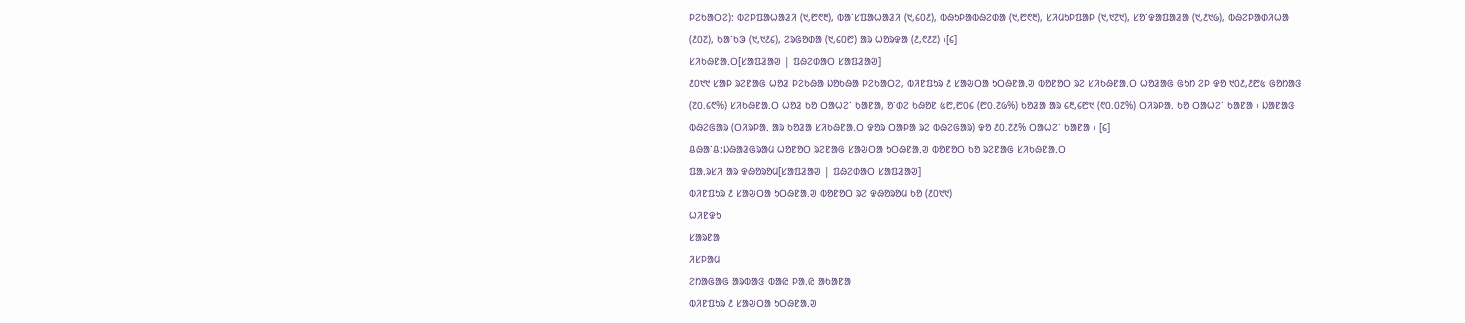ᱞᱮᱠᱟᱛᱮ): ᱵᱮᱞᱯᱟᱦᱟᱲᱤ (᱑,᱘᱖᱓), ᱵᱟᱸᱥᱯᱟᱦᱟᱲᱤ (᱑,᱔᱐᱒), ᱵᱷᱩᱞᱟᱵᱷᱮᱰᱟ (᱑,᱘᱖᱓), ᱥᱤᱢᱩᱞᱯᱟᱞ (᱑,᱑᱗᱑), ᱥᱚᱸᱫᱟᱯᱟᱲᱟ (᱑,᱒᱑᱙), ᱵᱷᱮᱞᱟᱰᱤᱦᱟ (᱒᱐᱗), ᱠᱟᱸᱠᱳ (᱑,᱑᱒᱔), ᱮᱨᱜᱚᱰᱟ (᱑,᱔᱐᱘) ᱟᱨ ᱦᱚᱨᱫᱟ (᱒,᱖᱒᱗) ᱾[᱔]
ᱥᱤᱠᱷᱱᱟᱹᱛ[ᱥᱟᱯᱲᱟᱣ | ᱯᱷᱮᱰᱟᱛ ᱥᱟᱯᱲᱟᱣ]
᱒᱐᱑᱑ ᱥᱟᱞ ᱨᱮᱱᱟᱜ ᱦᱚᱲ ᱞᱮᱠᱷᱟ ᱡᱚᱠᱷᱟ ᱞᱮᱠᱟᱛᱮ, ᱵᱤᱱᱯᱩᱨ ᱒ ᱥᱟᱶᱛᱟ ᱩᱛᱷᱱᱟᱹᱣ ᱵᱚᱱᱚᱛ ᱨᱮ ᱥᱤᱠᱷᱱᱟᱹᱛ ᱦᱚᱲᱟᱜ ᱜᱩᱴ ᱮᱞ ᱫᱚ ᱑᱐᱒,᱒᱘᱕ ᱜᱚᱴᱟᱝ (᱗᱐.᱔᱖%) ᱥᱤᱠᱷᱱᱟᱹᱛ ᱦᱚᱲ ᱠᱚ ᱛᱟᱦᱮᱸ ᱠᱟᱱᱟ, ᱚᱸᱰᱮ ᱠᱷᱚᱱ ᱕᱘,᱘᱐᱔ (᱘᱐.᱗᱙%) ᱠᱚᱲᱟ ᱟᱨ ᱔᱓,᱔᱘᱑ (᱖᱐.᱐᱗%) ᱛᱤᱨᱞᱟᱹ ᱠᱚ ᱛᱟᱦᱮᱸ ᱠᱟᱱᱟ ᱾ ᱡᱟᱱᱟᱝ ᱵᱷᱮᱜᱟᱨ (ᱛᱤᱨᱞᱟᱹ ᱟᱨ ᱠᱚᱲᱟ ᱥᱤᱠᱷᱱᱟᱹᱛ ᱫᱚᱨ ᱛᱟᱞᱟ ᱨᱮ ᱵᱷᱮᱜᱟᱨ) ᱫᱚ ᱒᱐.᱗᱒% ᱛᱟᱦᱮᱸ ᱠᱟᱱᱟ ᱾ [᱔]
ᱪᱷᱟᱸᱪ:ᱡᱷᱟᱲᱜᱨᱟᱢ ᱦᱚᱱᱚᱛ ᱨᱮᱱᱟᱜ ᱥᱟᱶᱛᱟ ᱩᱛᱷᱱᱟᱹᱣ ᱵᱚᱱᱚᱛ ᱠᱚ ᱨᱮᱱᱟᱜ ᱥᱤᱠᱷᱱᱟᱹᱛ
ᱯᱟᱹᱨᱥᱤ ᱟᱨ ᱫᱷᱚᱨᱚᱢ[ᱥᱟᱯᱲᱟᱣ | ᱯᱷᱮᱰᱟᱛ ᱥᱟᱯᱲᱟᱣ]
ᱵᱤᱱᱯᱩᱨ ᱒ ᱥᱟᱶᱛᱟ ᱩᱛᱷᱱᱟᱹᱣ ᱵᱚᱱᱚᱛ ᱨᱮ ᱫᱷᱚᱨᱚᱢ ᱠᱚ (᱒᱐᱑᱑)
ᱦᱤᱱᱫᱩ
ᱥᱟᱨᱱᱟ
ᱤᱥᱞᱟᱢ
ᱮᱴᱟᱜᱟᱜ ᱟᱨᱵᱟᱝ ᱵᱟᱭ ᱞᱟᱹᱭ ᱟᱠᱟᱱᱟ
ᱵᱤᱱᱯᱩᱨ ᱒ ᱥᱟᱶᱛᱟ ᱩᱛᱷᱱᱟᱹᱣ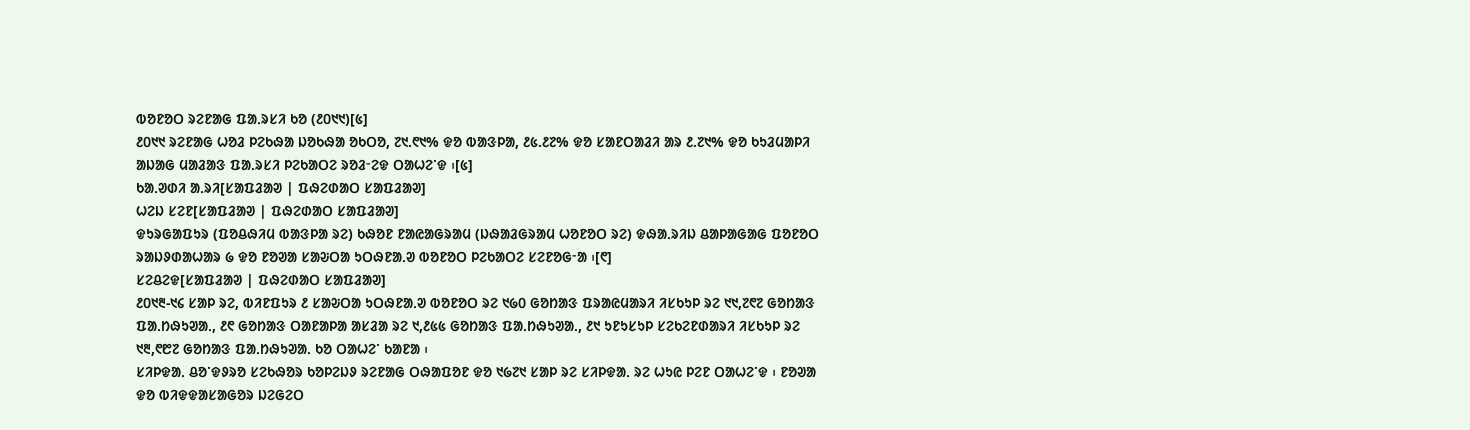ᱵᱚᱱᱚᱛ ᱨᱮᱱᱟᱜ ᱯᱟᱹᱨᱥᱤ ᱠᱚ (᱒᱐᱑᱑)[᱕]
᱒᱐᱑᱑ ᱨᱮᱱᱟᱜ ᱦᱚᱲ ᱞᱮᱠᱷᱟ ᱡᱚᱠᱷᱟ ᱚᱠᱛᱚ, ᱗᱑.᱖᱑% ᱫᱚ ᱵᱟᱝᱞᱟ, ᱒᱕.᱒᱗% ᱫᱚ ᱥᱟᱱᱛᱟᱲᱤ ᱟᱨ ᱒.᱗᱑% ᱫᱚ ᱠᱩᱲᱢᱟᱞᱤ ᱟᱡᱟᱜ ᱢᱟᱲᱟᱝ ᱯᱟᱹᱨᱥᱤ ᱞᱮᱠᱟᱛᱮ ᱨᱚᱲᱼᱮᱫ ᱛᱟᱦᱮᱸᱫ ᱾[᱕]
ᱠᱟᱹᱣᱰᱤ ᱟᱹᱨᱤ[ᱥᱟᱯᱲᱟᱣ | ᱯᱷᱮᱰᱟᱛ ᱥᱟᱯᱲᱟᱣ]
ᱦᱮᱡ ᱥᱮᱱ[ᱥᱟᱯᱲᱟᱣ | ᱯᱷᱮᱰᱟᱛ ᱥᱟᱯᱲᱟᱣ]
ᱫᱩᱨᱜᱟᱯᱩᱨ (ᱯᱚᱪᱷᱤᱢ ᱵᱟᱝᱞᱟ ᱨᱮ) ᱠᱷᱚᱱ ᱱᱟᱭᱟᱜᱨᱟᱢ (ᱡᱷᱟᱲᱜᱨᱟᱢ ᱦᱚᱱᱚᱛ ᱨᱮ) ᱫᱷᱟᱹᱨᱤᱡ ᱪᱟᱞᱟᱜᱟᱜ ᱯᱚᱱᱚᱛ ᱨᱟᱡᱽᱰᱟᱦᱟᱨ ᱙ ᱫᱚ ᱱᱚᱣᱟ ᱥᱟᱶᱛᱟ ᱩᱛᱷᱱᱟᱹᱣ ᱵᱚᱱᱚᱛ ᱞᱮᱠᱟᱛᱮ ᱥᱮᱱᱚᱜᱼᱟ ᱾[᱖]
ᱥᱮᱪᱮᱫ[ᱥᱟᱯᱲᱟᱣ | ᱯᱷᱮᱰᱟᱛ ᱥᱟᱯᱲᱟᱣ]
᱒᱐᱑᱓-᱑᱔ ᱥᱟᱞ ᱨᱮ, ᱵᱤᱱᱯᱩᱨ ᱒ ᱥᱟᱶᱛᱟ ᱩᱛᱷᱱᱟᱹᱣ ᱵᱚᱱᱚᱛ ᱨᱮ ᱑᱙᱐ ᱜᱚᱴᱟᱝ ᱯᱨᱟᱭᱢᱟᱨᱤ ᱤᱥᱠᱩᱞ ᱨᱮ ᱑᱑,᱗᱖᱗ ᱜᱚᱴᱟᱝ ᱯᱟᱹᱴᱷᱩᱣᱟᱹ, ᱒᱖ ᱜᱚᱴᱟᱝ ᱛᱟᱱᱟᱞᱟ ᱟᱥᱲᱟ ᱨᱮ ᱑,᱒᱕᱕ ᱜᱚᱴᱟᱝ ᱯᱟᱹᱴᱷᱩᱣᱟᱹ, ᱒᱑ ᱩᱱᱩᱥᱩᱞ ᱥᱮᱠᱮᱱᱰᱟᱨᱤ ᱤᱥᱠᱩᱞ ᱨᱮ ᱑᱓,᱖᱘᱗ ᱜᱚᱴᱟᱝ ᱯᱟᱹᱴᱷᱩᱣᱟᱹ ᱠᱚ ᱛᱟᱦᱮᱸ ᱠᱟᱱᱟ ᱾
ᱥᱤᱞᱫᱟᱹ ᱪᱚᱸᱫᱽᱨᱚ ᱥᱮᱠᱷᱚᱨ ᱠᱚᱞᱮᱡᱽ ᱨᱮᱱᱟᱜ ᱛᱷᱟᱯᱚᱱ ᱫᱚ ᱑᱙᱗᱑ ᱥᱟᱞ ᱨᱮ ᱥᱤᱞᱫᱟᱹ ᱨᱮ ᱦᱩᱭ ᱞᱮᱱ ᱛᱟᱦᱮᱸᱫ ᱾ ᱱᱚᱣᱟ ᱫᱚ ᱵᱤᱫᱫᱟᱥᱟᱜᱚᱨ ᱡᱮᱜᱮᱛ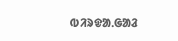ᱵᱤᱨᱫᱟᱹᱜᱟᱲ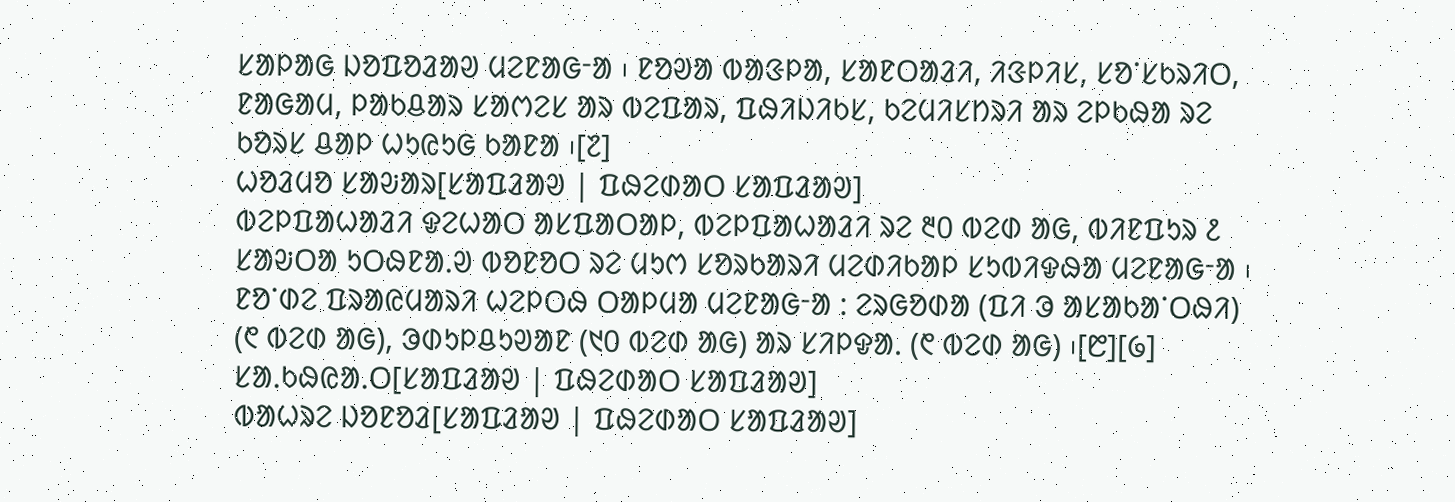ᱥᱟᱞᱟᱜ ᱡᱚᱯᱚᱲᱟᱣ ᱢᱮᱱᱟᱜᱼᱟ ᱾ ᱱᱚᱣᱟ ᱵᱟᱝᱞᱟ, ᱥᱟᱱᱛᱟᱲᱤ, ᱤᱝᱞᱤᱥ, ᱥᱚᱸᱥᱠᱨᱤᱛ, ᱱᱟᱜᱟᱢ, ᱞᱟᱠᱪᱟᱨ ᱥᱟᱬᱮᱥ ᱟᱨ ᱵᱮᱯᱟᱨ, ᱯᱷᱤᱡᱤᱠᱥ, ᱠᱮᱢᱤᱥᱴᱨᱤ ᱟᱨ ᱮᱞᱠᱷᱟ ᱨᱮ ᱠᱚᱨᱥ ᱪᱟᱞ ᱦᱩᱭᱩᱜ ᱠᱟᱱᱟ ᱾[᱗]
ᱦᱚᱲᱢᱚ ᱥᱟᱶᱟᱨ[ᱥᱟᱯᱲᱟᱣ | ᱯᱷᱮᱰᱟᱛ ᱥᱟᱯᱲᱟᱣ]
ᱵᱮᱞᱯᱟᱦᱟᱲᱤ ᱫᱮᱦᱟᱛ ᱟᱥᱯᱟᱛᱟᱞ, ᱵᱮᱞᱯᱟᱦᱟᱲᱤ ᱨᱮ ᱓᱐ ᱵᱮᱰ ᱟᱜ, ᱵᱤᱱᱯᱩᱨ ᱒ ᱥᱟᱶᱛᱟ ᱩᱛᱷᱱᱟᱹᱣ ᱵᱚᱱᱚᱛ ᱨᱮ ᱢᱩᱬ ᱥᱚᱨᱠᱟᱨᱤ ᱢᱮᱰᱤᱠᱟᱞ ᱥᱩᱵᱤᱫᱷᱟ ᱢᱮᱱᱟᱜᱼᱟ ᱾ ᱱᱚᱸᱰᱮ ᱯᱨᱟᱭᱢᱟᱨᱤ ᱦᱮᱞᱛᱷ ᱛᱟᱞᱢᱟ ᱢᱮᱱᱟᱜᱼᱟ : ᱮᱨᱜᱚᱰᱟ (ᱯᱤ ᱳ ᱟᱥᱟᱠᱟᱸᱛᱷᱤ) (᱖ ᱵᱮᱰ ᱟᱜ), ᱳᱰᱩᱞᱪᱩᱣᱟᱱ (᱑᱐ ᱵᱮᱰ ᱟᱜ) ᱟᱨ ᱥᱤᱞᱫᱟᱹ (᱖ ᱵᱮᱰ ᱟᱜ) ᱾[᱘][᱙]
ᱥᱟᱹᱠᱷᱭᱟᱹᱛ[ᱥᱟᱯᱲᱟᱣ | ᱯᱷᱮᱰᱟᱛ ᱥᱟᱯᱲᱟᱣ]
ᱵᱟᱦᱨᱮ ᱡᱚᱱᱚᱲ[ᱥᱟᱯᱲᱟᱣ | ᱯᱷᱮᱰᱟᱛ ᱥᱟᱯᱲᱟᱣ]